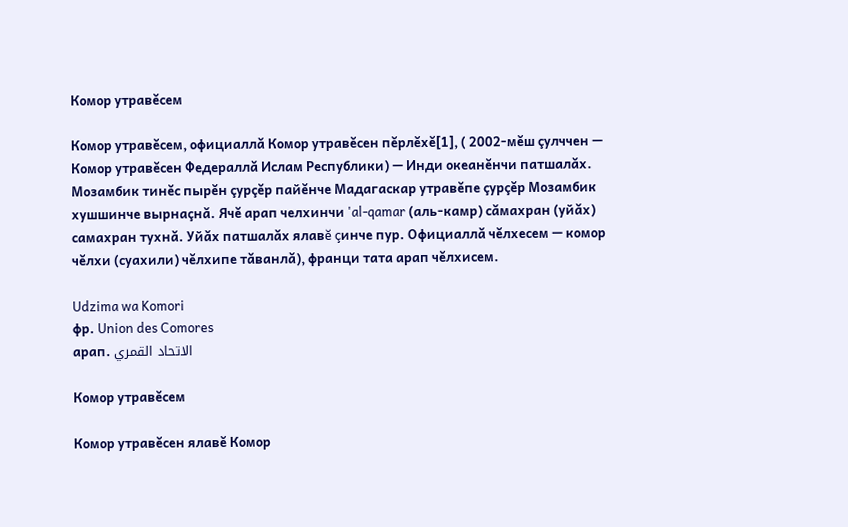Комор утравĕсем

Комор утравĕсем, официаллă Комор утравĕсен пĕрлĕхĕ[1], ( 2002-мĕш çулччен — Комор утравĕсен Федераллă Ислам Республики) — Инди океанĕнчи патшалăх. Мозамбик тинĕс пырĕн çурçĕр пайĕнче Мадагаскар утравĕпе çурçĕр Мозамбик хушшинче вырнаçнă. Ячĕ арап челхинчи 'al-qamar (аль-камр) сăмахран (уйăх) самахран тухнă. Уйăх патшалăх ялавĕ çинче пур. Официаллă чĕлхесем — комор чĕлхи (суахили) чĕлхипе тăванлă), франци тата арап чĕлхисем.

Udzima wa Komori
фр. Union des Comores
арап. الاتحاد القمري

Комор утравĕсем

Комор утравĕсен ялавĕ Комор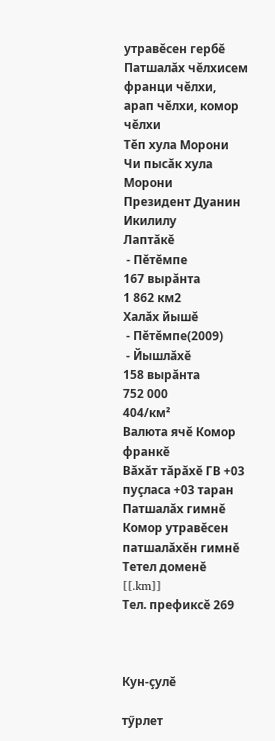утравĕсен гербĕ
Патшалăх чĕлхисем франци чĕлхи, арап чĕлхи, комор чĕлхи
Тĕп хула Морони
Чи пысăк хула Морони
Президент Дуанин Икилилу
Лаптăкĕ
 - Пĕтĕмпе
167 вырăнта
1 862 км2
Халăх йышĕ
 - Пĕтĕмпе(2009)
 - Йышлăхĕ
158 вырăнта
752 000
404/км²
Валюта ячĕ Комор франкĕ
Вăхăт тăрăхĕ ГВ +03 пуçласа +03 таран
Патшалăх гимнĕ Комор утравĕсен патшалăхĕн гимнĕ
Тетел доменĕ [[.km]]
Тел. префиксĕ 269



Кун-çулĕ

тӳрлет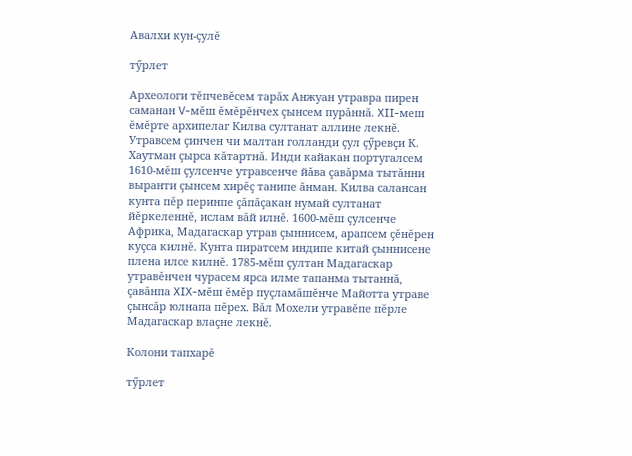Авалхи кун-çулĕ

тӳрлет

Археологи тĕпчевĕсем тарăх Анжуан утравра пирен саманан V-мĕш ĕмĕрĕнчех çынсем пурăннă. XII-меш ĕмĕрте архипелаг Килва султанат аллине лекнĕ. Утравсем çинчен чи малтан голланди çул çӳревçи К. Хаутман çырса кăтартнă. Инди кайакан португалсем 1610-мĕш çулсенче утравсенче йăва çавăрма тытăнни выранти çынсем хирĕç танипе ăнман. Килва салансан кунта пĕр перинпе çăпăçакан нумай султанат йĕркеленнĕ, ислам вăй илнĕ. 1600-мĕш çулсенче Африка, Мадагаскар утрав çыннисем, арапсем çĕнĕрен куçса килнĕ. Кунта пиратсем индипе китай çыннисене плена илсе килнĕ. 1785-мĕш çултан Мадагаскар утравĕнчен чурасем ярса илме тапанма тытаннă, çавăнпа XIX-мĕш ĕмĕр пуçламăшĕнче Майотта утраве çынсăр юлнапа пĕрех. Вăл Мохели утравĕпе пĕрле Мадагаскар влаçне лекнĕ.

Колони тапхарĕ

тӳрлет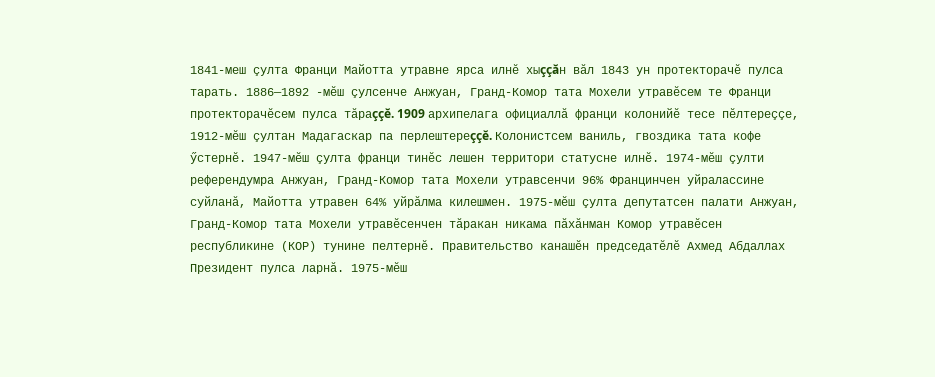1841-меш çулта Франци Майотта утравне ярса илнĕ хыççăн вăл 1843 ун протекторачĕ пулса тарать. 1886—1892 -мĕш çулсенче Анжуан, Гранд-Комор тата Мохели утравĕсем те Франци протекторачĕсем пулса тăраççĕ. 1909 архипелага официаллă франци колонийĕ тесе пĕлтереççе, 1912-мĕш çултан Мадагаскар па перлештереççĕ. Колонистсем ваниль, гвоздика тата кофе ӳстернĕ. 1947-мĕш çулта франци тинĕс лешен территори статусне илнĕ. 1974-мĕш çулти референдумра Анжуан, Гранд-Комор тата Мохели утравсенчи 96% Францинчен уйралассине суйланă, Майотта утравен 64% уйрăлма килешмен. 1975-мĕш çулта депутатсен палати Анжуан, Гранд-Комор тата Мохели утравĕсенчен тăракан никама пăхăнман Комор утравĕсен республикине (КОР) тунине пелтернĕ. Правительство канашĕн председатĕлĕ Ахмед Абдаллах Президент пулса ларнă. 1975-мĕш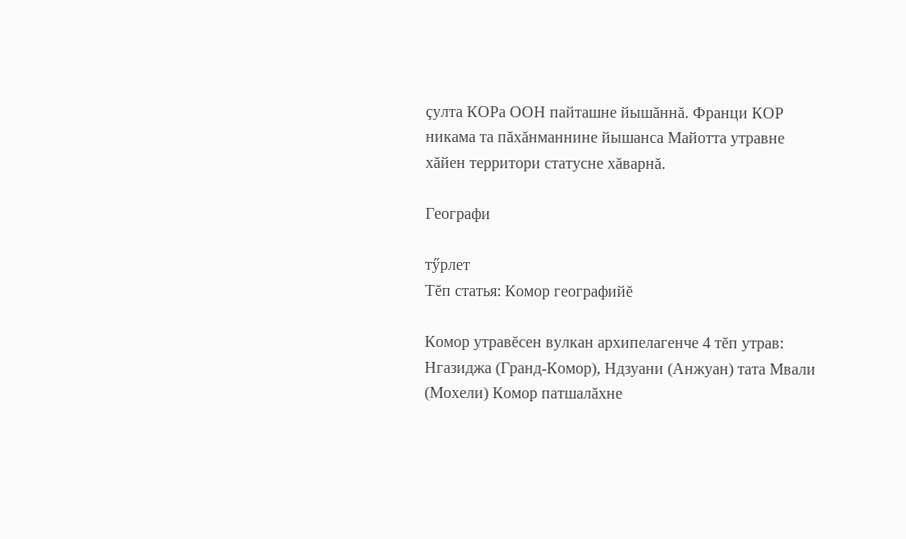çулта КОРа ООН пайташне йышăннă. Франци КОР никама та пăхăнманнине йышанса Майотта утравне хăйен территори статусне хăварнă.

Географи

тӳрлет
Тĕп статья: Комор географийĕ

Комор утравĕсен вулкан архипелагенче 4 тĕп утрав: Нгазиджа (Гранд-Комор), Ндзуани (Анжуан) тата Мвали (Мохели) Комор патшалăхне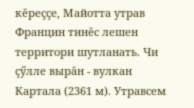кĕреççе, Майотта утрав Францин тинĕс лешен территори шутланать. Чи çӳлле вырăн - вулкан Картала (2361 м). Утравсем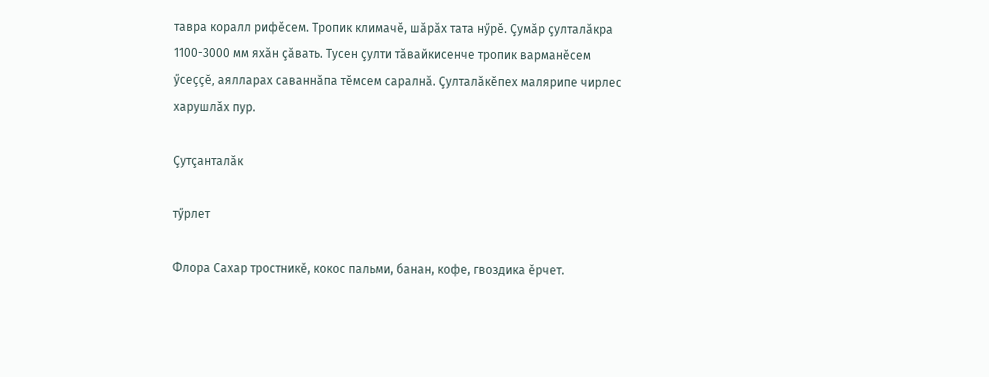тавра коралл рифĕсем. Тропик климачĕ, шăрăх тата нӳрĕ. Çумăр çулталăкра 1100-3000 мм яхăн çăвать. Тусен çулти тăвайкисенче тропик варманĕсем ӳсеççĕ, аялларах саваннăпа тĕмсем саралнă. Çулталăкĕпех малярипе чирлес харушлăх пур.

Çутçанталăк

тӳрлет

Флора Сахар тростникĕ, кокос пальми, банан, кофе, гвоздика ĕрчет.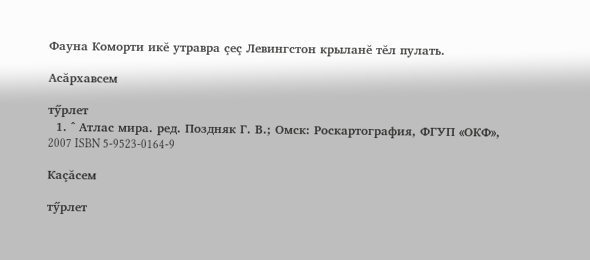Фауна Коморти икĕ утравра çеç Левингстон крыланĕ тĕл пулать.

Асăрхавсем

тӳрлет
  1. ^ Атлас мира. ред. Поздняк Г. В.; Омск: Роскартография, ФГУП «ОКФ», 2007 ISBN 5-9523-0164-9

Каçăсем

тӳрлет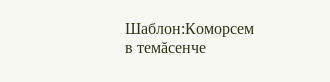Шаблон:Коморсем в темăсенче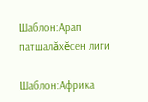Шаблон:Арап патшалăхĕсен лиги

Шаблон:Африка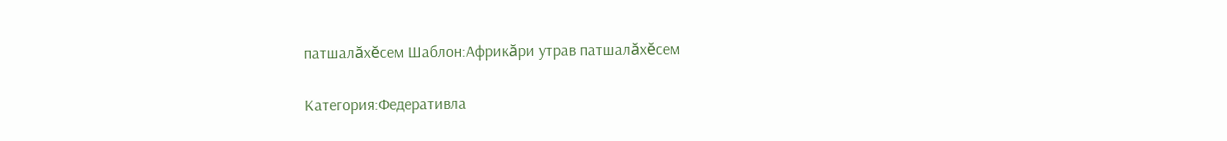патшалăхĕсем Шаблон:Африкăри утрав патшалăхĕсем

Категория:Федеративла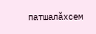патшалăхсем